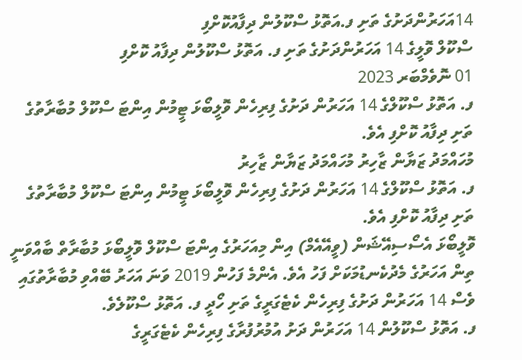14އަހަރުންދަށުގެ ތަށި ފ.އަތޮޅު ސްކޫލުން ދިފާއުކޮށްފި
ސްކޫލް ވޮލީގެ 14 އަހަރުންދަށުގެ ތަށި ފ. އަތޮޅު ސްކޫލުން ދިފާއު ކޮށްފި
01 ނޮވެމްބަރ 2023
ފ. އަތޮޅު ސްކޫލްގެ 14 އަހަރުން ދަށުގެ ފިރިހެން ވޮލީބޯޅަ ޓީމުން އިންޓަ ސްކޫލް މުބާރާތުގެ ތަށި ދިފާއު ކޮށްފި އެވެ.
މުހައްމަދު ޒަޔާން ޒާހިރު މުހައްމަދު ޒަޔާން ޒާހިރު
ފ. އަތޮޅު ސްކޫލްގެ 14 އަހަރުން ދަށުގެ ފިރިހެން ވޮލީބޯޅަ ޓީމުން އިންޓަ ސްކޫލް މުބާރާތުގެ ތަށި ދިފާއު ކޮށްފި އެވެ.
ވޮލީބޯޅަ އެސޯސިއޭޝަން (ވީއޭއެމް) އިން މިއަހަރުގެ އިންޓަ ސްކޫލް ވޮލީބޯޅަ މުބާރާތް ބާއްވަނީ ތިން އަހަރުގެ މެދުކެނޑުމަކަށް ފަހު އެވެ. އެންމެ ފަހުން 2019 ވަނަ އަހަރު ބޭއްވި މުބާރާތުގައި ވެސް 14 އަހަރުން ދަށުގެ ފިރިހެން ކެޓެގަރީގެ ތަށި ހޯދީ ފ. އަތޮޅު ސްކޫލެވެ.
ފ. އަތޮޅު ސްކޫލުން 14 އަހަރުން ދަށު އުމުރުފުރާގެ ފިރިހެން ކެޓެގަރީގެ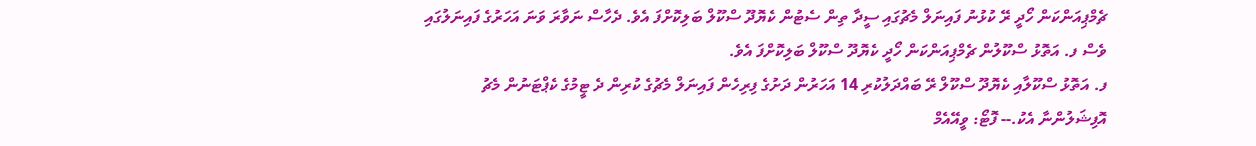ޗެމްޕިއަންކަން ހޯދީ ރޭ ކުޅުނު ފައިނަލް މެޗުގައި ސީދާ ތިން ސެޓުން ކެޔޮދޫ ސްކޫލް ބަލިކޮށްފަ އެވެ. ދެހާސް ނަވާރަ ވަނަ އަހަރުގެ ފައިނަލުގައި ވެސް ފ. އަތޮޅު ސްކޫލުން ޗެމްޕިއަންކަން ހޯދީ ކެޔޮދޫ ސްކޫލް ބަލިކޮށްފަ އެވެ.
ފ. އަތޮޅު ސްކޫލާއި ކެޔޮދޫ ސްކޫލް ރޭ ބައްދަލުކުރި 14 އަހަރުން ދަށުގެ ފިރިހެން ފައިނަލް މެޗުގެ ކުރިން ދެ ޓީމުގެ ކެޕްޓަނުން މެޗު އޮފިޝަލުންނާ އެކު.-- ފޮޓޯ: ވީއޭއެމް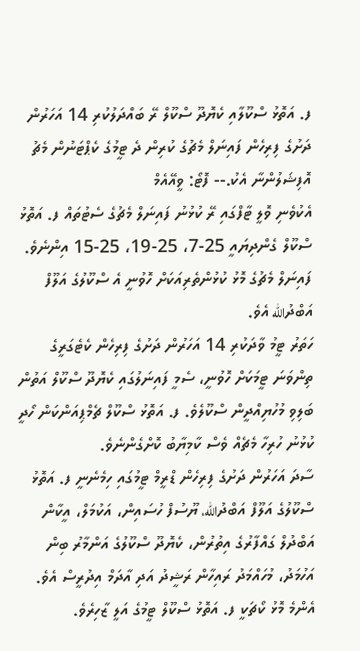ފ. އަތޮޅު ސްކޫލާއި ކެޔޮދޫ ސްކޫލް ރޭ ބައްދަލުކުރި 14 އަހަރުން ދަށުގެ ފިރިހެން ފައިނަލް މެޗުގެ ކުރިން ދެ ޓީމުގެ ކެޕްޓަނުން މެޗު އޮފިޝަލުންނާ އެކު.-- ފޮޓޯ: ވީއޭއެމް
އެކުވެނި ވޮލީ ޓާފްގައި ރޭ ކުޅުނު ފައިނަލް މެޗުގެ ސެޓުތައް ފ. އަތޮޅު ސްކޫލް ގެންދިޔައީ 25-7، 25-19، 25-15 އިންނެވެ. ފައިނަލް މެޗުގެ މޮޅު ކުޅުންތެރިއަކަށް ހޮވުނީ އެ ސްކޫލުގެ އަލޫފް އަބްދުالله އެވެ.
ހަތަރު ޓީމު ވާދަކުރި 14 އަހަރުން ދަށުގެ ފިރިހެން ކެޓެގަރީގެ ތިންވަނަ ޓީމަކަށް ހޮވުނީ، ސެމީ ފައިނަލުގައި ކެޔޮދޫ ސްކޫލް އަތުން ބަލިވި މުހުޔިއްދީން ސްކޫލެވެ. ފ. އަތޮޅު ސްކޫލް ޗެމްޕިއަންކަން ހޯދީ ކުޅުނު ހުރިހާ މެޗެއް ވެސް ކާމިޔާބު ކޮށްގެންނެވެ.
ސާދަ އަހަރުން ދަށުގެ ފިރިހެން ޑްރީމް ޓީމުގައި ހިމެނެނީ ފ. އަތޮޅު ސްކޫލުގެ އަލޫފް އަބްދުالله، ޔޫސުފް ހުސައިން، އަކުމަލް، އީކާން އަބްދުލް ގައްފާރުގެ އިތުރުން، ކެޔޮދޫ ސްކޫލުގެ އަންމާރު ބިން އަހުމަދު، މުހައްމަދު ރައިހާން ރަޝީދު އަދި އާދަމް އިދުރީސް އެވެ. އެންމެ މޮޅު ކޯޗަކީ ފ. އަތޮޅު ސްކޫލް ޓީމުގެ އަލީ ޒާހިރެވެ.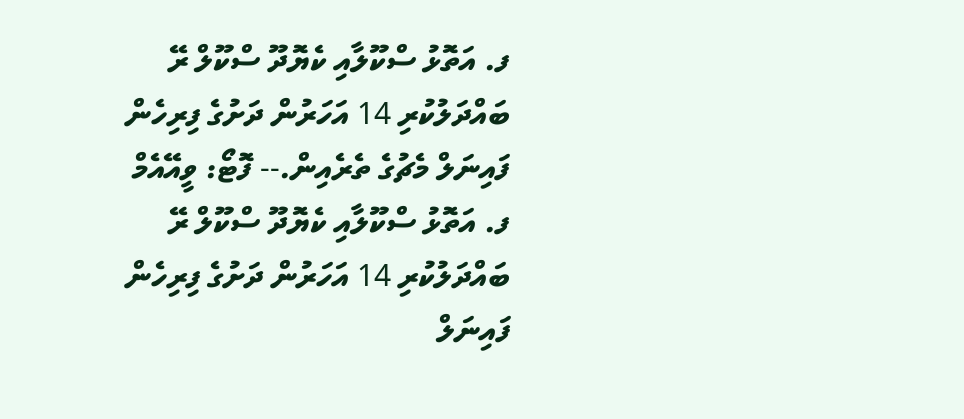ފ. އަތޮޅު ސްކޫލާއި ކެޔޮދޫ ސްކޫލް ރޭ ބައްދަލުކުރި 14 އަހަރުން ދަށުގެ ފިރިހެން ފައިނަލް މެޗުގެ ތެރެއިން.-- ފޮޓޯ: ވީއޭއެމް
ފ. އަތޮޅު ސްކޫލާއި ކެޔޮދޫ ސްކޫލް ރޭ ބައްދަލުކުރި 14 އަހަރުން ދަށުގެ ފިރިހެން ފައިނަލް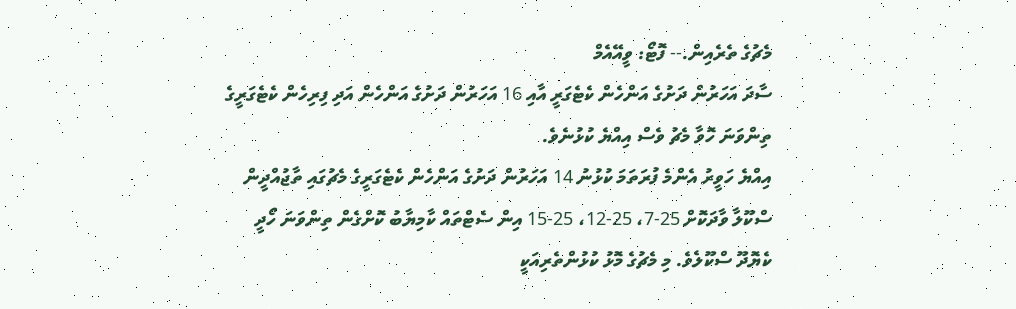މެޗުގެ ތެރެއިން.-- ފޮޓޯ: ވީއޭއެމް
ސާދަ އަހަރުން ދަށުގެ އަންހެން ކެޓެގަރީ އާއި 16 އަހަރުން ދަށުގެ އަންހެން އަދި ފިރިހެން ކެޓެގަރީގެ ތިންވަނަ ހޮވާ މެޗު ވެސް އިއްޔެ ކުޅުނެވެ.
އިއްޔެ ހަވީރު އެންމެ ފުރަތަމަ ކުޅުނު 14 އަހަރުން ދަށުގެ އަންހެން ކެޓެގަރީގެ މެޗުގައި ތާޖުއްދީން ސްކޫލާ ވާދަކޮށް 25-7، 25-12، 25-15 އިން ސެޓްތައް ކާމިޔާބު ކޮށްގެން ތިންވަނަ ހޯދީ ކެޔޮދޫ ސްކޫލެވެ. މި މެޗުގެ މޮޅު ކުޅުންތެރިއަކީ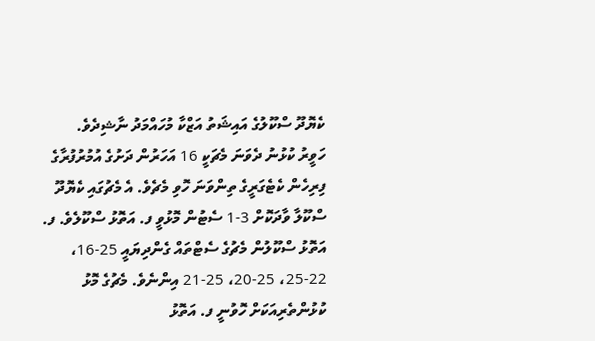ކެޔޮދޫ ސްކޫލުގެ އައިޝަތު އަޒްކާ މުހައްމަދު ނާޝިދެވެ.
ހަވީރު ކުޅުނު ދެވަނަ މެޗަކީ 16 އަހަރުން ދަށުގެ އުމުރުފުރާގެ ފިރިހެން ކެޓެގަރީގެ ތިންވަނަ ހޮވި މެޗެވެ. އެ މެޗުގައި ކެޔޮދޫ ސްކޫލާ ވާދަކޮށް 3-1 ސެޓުން މޮޅުވީ ފ. އަތޮޅު ސްކޫލެވެ. ފ. އަތޮޅު ސްކޫލުން މެޗުގެ ސެޓްތައް ގެންދިޔައީ 25-16، 22-25، 25-20، 25-21 އިންނެވެ. މެޗުގެ މޮޅު ކުޅުންތެރިއަކަށް ހޮވުނީ ފ. އަތޮޅު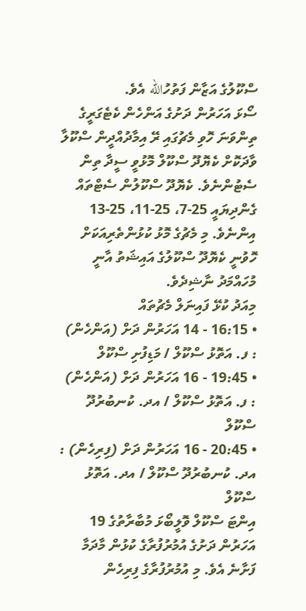ސްކޫލުގެ އަޒާން ފަތުހުالله އެވެ.
ސޯޅަ އަހަރުން ދަށުގެ އަންހެން ކެޓެގަރީގެ ތިންވަނަ ހޮވި މެޗުގައި ރޭ އިމާދުއްދީން ސްކޫލާ ވާދަކޮށް ކެޔޮދޫ ސްކޫލް މޮޅުވީ ސީދާ ތިން ސެޓުންނެވެ. ކެޔޮދޫ ސްކޫލުން ސެޓްތައް ގެންދިޔައީ 25-7، 25-11، 25-13 އިންނެވެ. މި މެޗުގެ މޮޅު ކުޅުންތެރިއަކަށް ހޮވުނީ ކެޔޮދޫ ސްކޫލުގެ އައިޝަތު އާނީ މުހައްމަދު ނާޝިދެވެ.
މިއަދު ކުޅޭ ފައިނަލް މެޗުތައް
• 16:15 - 14 އަހަރުން ދަށް (އަންހެން) : ފ. އަތޮޅު ސްކޫލް / މަޑިފުށި ސްކޫލް
• 19:45 - 16 އަހަރުން ދަށް (އަންހެން) : ފ. އަތޮޅު ސްކޫލް / އދ. ކުނބުރުދޫ ސްކޫލް
• 20:45 - 16 އަހަރުން ދަށް (ފިރިހެން) : އދ. ކުނބުރުދޫ ސްކޫލް / އދ. އަތޮޅު ސްކޫލް
އިންޓަ ސްކޫލް ވޮލީބޯޅަ މުބާރާތުގެ 19 އަހަރުން ދަށުގެ އުމުރުފުރާގެ ކުޅުން މާދަމާ ފަށާނެ އެވެ. މި އުމުރުފުރާގެ ފިރިހެން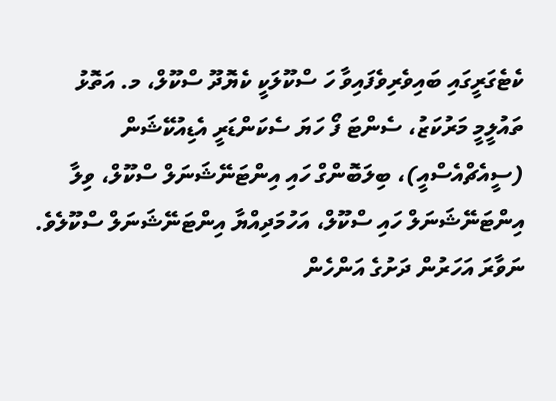ކެޓެގަރީގައި ބައިވެރިވެފައިވާ ހަ ސްކޫލަކީ ކެޔޮދޫ ސްކޫލް، މ. އަތޮޅު ތައުލީމީ މަރުކަޒު، ސެންޓަ ފޯ ހަޔަ ސެކަންޑަރީ އެޑިއުކޭޝަން (ސީއެޗްއެސްއީ)، ބިލަބޮންގް ހައި އިންޓަނޭޝަނަލް ސްކޫލް، ވިލާ އިންޓަނޭޝަނަލް ހައި ސްކޫލް، އަހުމަދިއްޔާ އިންޓަނޭޝަނަލް ސްކޫލެވެ.
ނަވާރަ އަހަރުން ދަށުގެ އަންހެން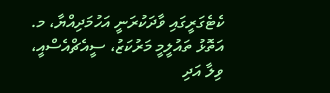ކެޓެގަރީގައި ވާދަކުރަނީ އަހުމަދިއްޔާ، މ. އަތޮޅު ތައުލީމީ މަރުކަޒު، ސީއެޗްއެސްއީ، ވިލާ އަދި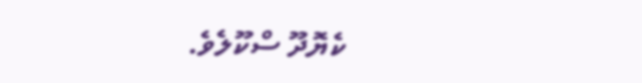ކެޔޮދޫ ސްކޫލެވެ.